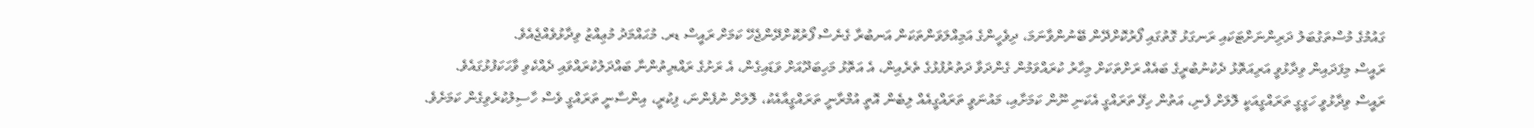ގައުމުގެ މުސްތަގުބަލު ދަރިންނަށްޓަކައި ރަނގަޅު ގޮތުގައި ފޯރުކޮށްދޭން ބޭނުންވާނަމަ، ދިވެހީންގެ އަމިއްލަވަންތަކަން އަނބުރާ ގެނެސް ފޯރުކޮށްދޭންޖެހޭ ކަމަށް ރައީސް ޑރ. މުޙައްމަދު މުޢިއްޒު ވިދާޅުވެއްޖެއެވެ.
ރައީސް މިފަދައިން ވިދާޅުވީ އަރިއަތޮޅު ދެކުނުބުރީގެ ބައެއް ރަށްތަކަށް މިހާރު ކުރައްވަމުން ގެންދަވާ ދަތުރުފުޅުގެ ތެރެއިން، އެ އަތޮޅު މަހިބަދޫއަށް ވަޑައިގެން، އެ ރަށުގެ ރައްޔިތުންނާ ބައްދަލުކުރައްވައި ދެއްކެވި ވާހަކަފުޅުގައެވެ.
ރައީސް ވިދާޅުވީ ހަގީގީ ތަރައްގީއަކީ ލޮލަށް ފެނި، އަތުން ހިފޭ ތަރައްގީ އެކަނި ނޫން ކަމަށާއި، މައުނަވީ ތަރައްގީއެއް ލިބެން އޮތީ އުމްރާނީ ތަރައްގީއާއެކު، ލޮލަށް ނުފެންނަ، ފިކުރީ، އިންސާނީ ތަރައްގީ ވެސް ހާސިލުކުރެވިގެން ކަމަށެވެ.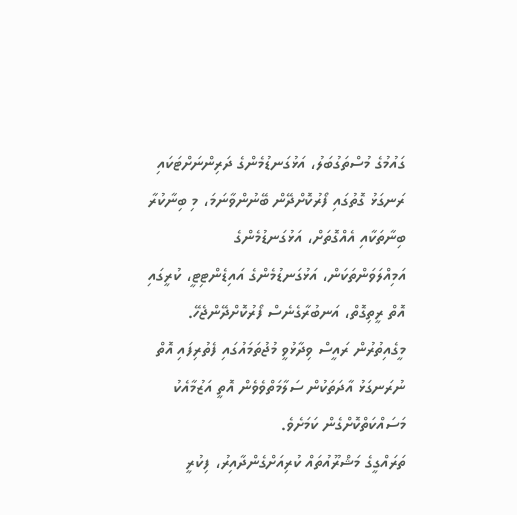ގައުމުގެ މުސްތަގުބަލު، އަޅުގަނޑުމެންގެ ދަރިންނަށްޓަކައި ރަނގަޅު ގޮތުގައި ފޯރުކޮށްދޭން ބޭނުންވާނަމަ، މި ބިނާކުރާ ބިނާތަކާއި އެއްގޮތަށް، އަޅުގަނޑުމެންގެ އަމިއްލަވަންތަކަން، އަޅުގަނޑުމެންގެ އައިޑެންޓިޓީ، ކުރީގައި އޮތް ރީތިގޮތް، އަނބުރާގެނެސް ފޯރުކޮށްދޭންޖެހޭ.
މީގެއިތުރުން ރައީސް ވިދާޅުވީ މުޖުތަމައުގައި ފެތުރިފައި އޮތް ނުރަނގަޅު އާދަތަކުން ސަލާމަތްވެވެން އޮތީ އަޒުމާއެކު މަސައްކަތްކޮށްގެން ކަމަށެވެ.
ތަރައްގީގެ މަޝްރޫއުތައް ކުރިއަށްގެންދާއިރު، ފިކުރީ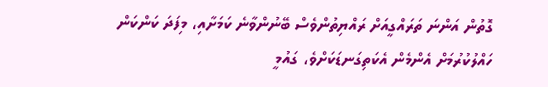ގޮތުން އަންނަ ތަރައްގީއަށް ރައްޔިތުންވެސް ބޭނުންވާނެ ކަމަށާއި، މިފަދަ ކަންކަން ހައްލުކުރުމަށް އެންމެން އެކަތިގަނޑަކަށްވެ، ގައުމީ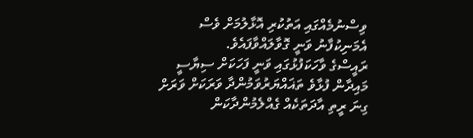ވިސްނުމެއްގައި އަތުކުރި އޮޅާލުމަށް ވެސް އެމަނިކުފާނު ވަނީ ގޮވާލައްވާފައެވެ.
ރައީސްގެ ވާހަކަފުޅުގައި ވަނީ ފަހަކަށް ސިޔާސީ މައިދާން ފުޅާވެ ތަޣައްޔަރުވަމުންދާ ވަރަކަށް ވަރަށް ގިނަ ރީތި އާދަތަކެއް ގެއްލެމުންދާކަން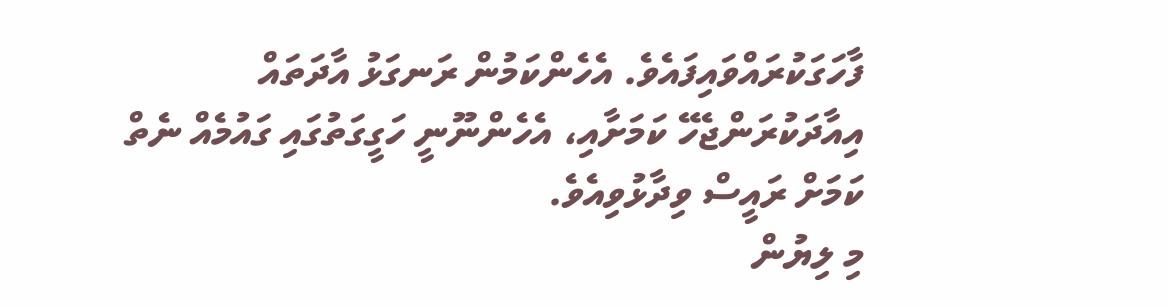ފާހަގަކުރައްވައިފައެވެ. އެހެންކަމުން ރަނގަޅު އާދަތައް އިއާދަކުރަންޖެހޭ ކަމަށާއި، އެހެންނޫނީ ހަގީގަތުގައި ގައުމެއް ނެތް ކަމަށް ރައީސް ވިދާޅުވިއެވެ.
މި ލިޔުން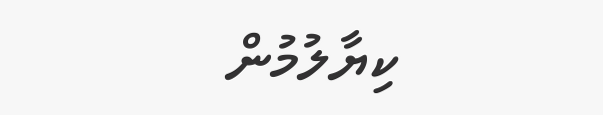ކިޔާލުމުން